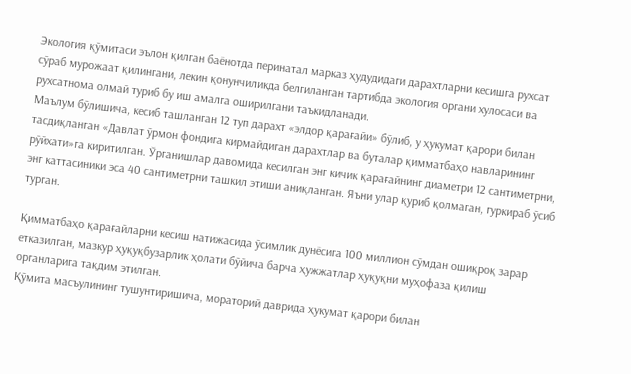Экология қўмитаси эълон қилган баёнотда перинатал марказ ҳудудидаги дарахтларни кесишга рухсат сўраб мурожаат қилингани, лекин қонунчиликда белгиланган тартибда экология органи хулосаси ва рухсатнома олмай туриб бу иш амалга оширилгани таъкидланади.
Маълум бўлишича, кесиб ташланган 12 туп дарахт «элдор қарағайи» бўлиб, у ҳукумат қарори билан тасдиқланган «Давлат ўрмон фондига кирмайдиган дарахтлар ва буталар қимматбаҳо навларининг рўйхати»га киритилган. Ўрганишлар давомида кесилган энг кичик қарағайнинг диаметри 12 сантиметрни, энг каттасиники эса 40 сантиметрни ташкил этиши аниқланган. Яъни улар қуриб қолмаган, гуркираб ўсиб турган.

Қимматбаҳо қарағайларни кесиш натижасида ўсимлик дунёсига 100 миллион сўмдан ошиқроқ зарар етказилган, мазкур ҳуқуқбузарлик ҳолати бўйича барча ҳужжатлар ҳуқуқни муҳофаза қилиш органларига тақдим этилган.
Қўмита масъулининг тушунтиришича, мораторий даврида ҳукумат қарори билан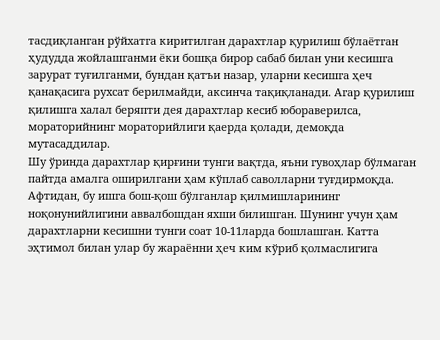тасдиқланган рўйхатга киритилган дарахтлар қурилиш бўлаётган ҳудудда жойлашганми ёки бошқа бирор сабаб билан уни кесишга зарурат туғилганми, бундан қатъи назар, уларни кесишга ҳеч қанақасига рухсат берилмайди, аксинча тақиқланади. Агар қурилиш қилишга халал беряпти дея дарахтлар кесиб юбораверилса, мораторийнинг мораторийлиги қаерда қолади, демоқда мутасаддилар.
Шу ўринда дарахтлар қирғини тунги вақтда, яъни гувоҳлар бўлмаган пайтда амалга оширилгани ҳам кўплаб саволларни туғдирмоқда. Афтидан, бу ишга бош-қош бўлганлар қилмишларининг ноқонунийлигини аввалбошдан яхши билишган. Шунинг учун ҳам дарахтларни кесишни тунги соат 10-11ларда бошлашган. Катта эҳтимол билан улар бу жараённи ҳеч ким кўриб қолмаслигига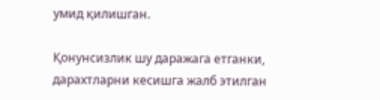умид қилишган.

Қонунсизлик шу даражага етганки, дарахтларни кесишга жалб этилган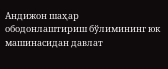Андижон шаҳар ободонлаштириш бўлимининг юк машинасидан давлат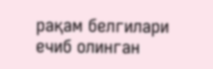рақам белгилари ечиб олинган